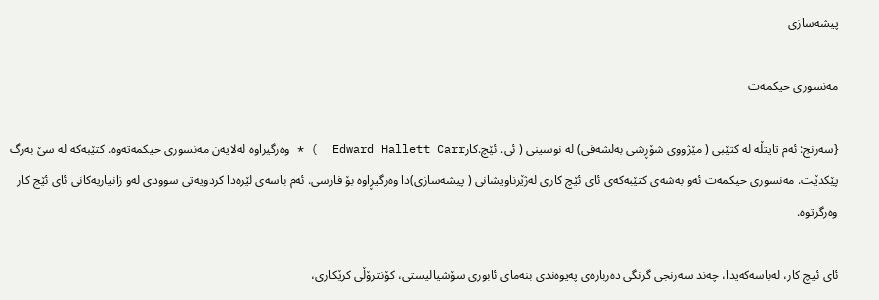پیشەسازی

مەنسوری حیکمەت

{سەرنج: ئەم تایتڵە لە کتێبی ( مێژووی شۆڕشی بەلشەفی) لە نوسینی ( ئی. ئێچ.کارEdward Hallett Carr  ) * وەرگیراوە لەلایەن مەنسوری حیکمەتەوە. کتێبەکە لە سێ بەرگ پێکدێت. مەنسوری حیکمەت ئەو بەشەی کتێبەکەی ئای ئێچ کاری لەژێرناویشانی ( پیشەسازی)دا وەرگیڕاوە بۆ فارسی. ئەم باسەی لێرەدا کردویەتی سوودی لەو زانیاریەکانی ئای ئێج کار وەرگرتوە.

ئای ئیچ کار، لەباسەکەیدا، چەند سەرنجی گرنگی دەربارەی پەیوەندی بنەمای ئابوری سۆشیالیستی، کۆنترۆڵی کرێکاری،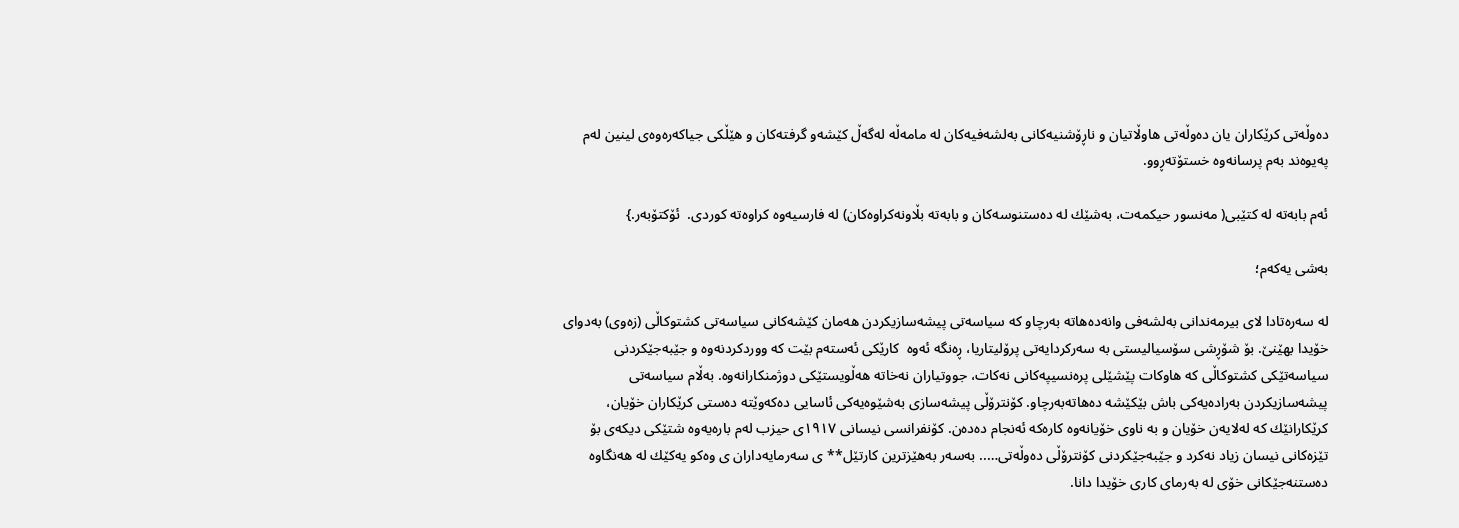دەوڵەتی کرێکاران یان دەوڵەتی هاوڵاتیان و ناڕۆشنیەکانی بەلشەفیەکان لە مامەڵە لەگەڵ کێشەو گرفتەکان و هێڵكی جیاکەرەوەی لینین لەم پەیوەند بەم پرسانەوە خستۆتەڕوو.

ئەم بابەتە لە کتێبی( مەنسور حیکمەت، بەشێك لە دەستنوسەکان و بابەتە بڵاونەکراوەکان) لە فارسیەوە کراوەتە کوردی.  ئۆکتۆبەر.}

بەشی یەکەم؛

لە سەرەتادا لای بیرمەندانی بەلشەفی وانەدەهاتە بەرچاو کە سیاسەتی پیشەسازیکردن هەمان کێشەکانی سیاسەتی کشتوکاڵی (زەوی) بەدوای خۆیدا بهێنێ. بۆ شۆڕشی سۆسیالیستی بە سەرکردایەتی پرۆلیتاریا، ڕەنگە ئەوە  کارێکی ئەستەم بێت کە ووردکردنەوە و جێبەجێکردنی سیاسەتێکی کشتوکاڵی کە هاوکات پێشێلی پرەنسیپەکانی نەکات، جووتیاران نەخاتە هەڵویستێکی دوژمنکارانەوە. بەڵام سیاسەتی پیشەسازیکردن بەرادەیەکی باش بێکێشە دەهاتەبەرچاو. کۆنترۆڵی پیشەسازی بەشێوەیەکی ئاسایی دەکەوێتە دەستی کرێکاران خۆیان، کرێکارانێك کە لەلایەن خۆیان و بە ناوی خۆیانەوە کارەکە ئەنجام دەدەن. کۆنفرانسی نیسانی ١٩١٧ی حیزب لەم بارەیەوە شتێکی دیکەی بۆ تێزەکانی نیسان زیاد نەکرد و جێبەجێکردنی کۆنترۆڵی دەوڵەتی….. بەسەر بەهێزترین کارتێل** ی سەرمایەداران ی وەکو یەکێك لە هەنگاوە دەستنەجێکانی خۆی لە بەرمای کاری خۆیدا دانا.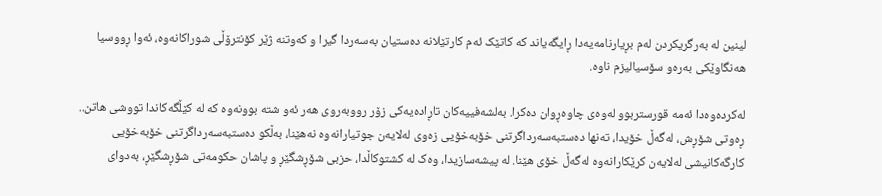لینین لە بەرگریکردن لەم بڕیارنامەیەدا ڕایگەیاند کە کاتێک ئەم کارتێلانە دەستیان بەسەردا گیرا و کەوتنە ژێر کۆنترۆڵی شوراکانەوە، ئەوا ڕووسیا هەنگاوێکی بەرەو سۆسیالیزم ناوە.

لەکردەوەدا ئەمە قورستربوو لەوەی چاوەڕوان دەکرا. بەلشەفییەکان تاڕادەیەكی زۆر رووبەروی هەر ئەو شتە بوونەوە کە لە کێڵگەکاندا تووشی هاتن.. ڕەوتی شۆڕش، لەگەڵ خۆیدا، تەنها دەستبەسەرداگرتنی خۆبەخۆیی زەوی لەلایەن جوتیارانەوە نەهێنا، بەڵکو دەستبەسەرداگرتنی خۆبەخۆیی کارگەکانیشی لەلایەن کرێکارانەوە لەگەڵ خۆی هێنا. لە پیشەسازیدا، وەک لە کشتوکاڵدا، حزبی شۆڕشگێڕ و پاشان حکومەتی شۆڕشگێڕ، بەدوای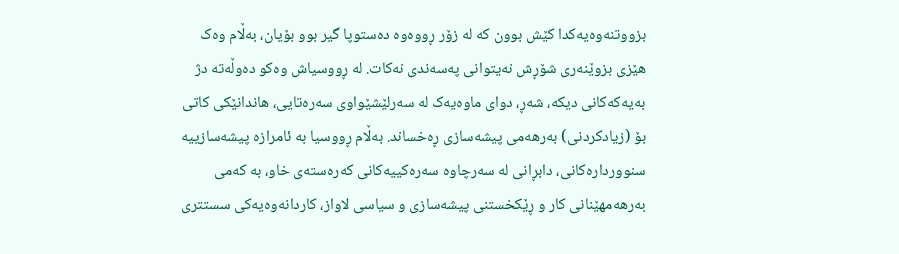بزووتنەوەیەکدا کێش بوون کە لە زۆر ڕووەوە دەستوپا گیر بوو بۆیان، بەڵام وەک هێزی بزوێنەری شۆڕش نەیتوانی پەسەندی نەکات. لە ڕووسیاش وەکو دەوڵەتە دژ بەیەکەکانی دیکە، شەڕ، دوای ماوەیەک لە سەرلێشێواوی سەرەتایی، هاندانێکی کاتی بۆ (زیادکردنی) بەرهەمی پیشەسازی ڕەخساند. بەڵام ڕووسیا بە ئامرازە پیشەسازییە سنووردارەکانی، دابڕانی لە سەرچاوە سەرەکییەکانی کەرەستەی خاو، بە کەمی بەرهەمهێنانی کار و ڕێکخستنی پیشەسازی و سیاسی لاواز، کاردانەوەیەکی سستتری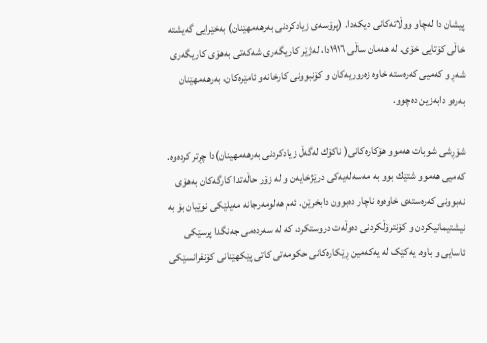پیشان دا لەچاو ووڵاتەکانی دیکەدا. (پرۆسەی زیادکردنی بەرهەمهێنان) بەخێرایی گەیشتە خاڵی کۆتایی خۆی. لە هەمان ساڵی ١٩١٦دا، لەژێر کاریگەری شەکەتی بەهۆی کاریگەری شەڕ و کەمیی کەرەستە خاوە زەروریەکان و کۆنبوونی کارخانەو ئامێرەکان، بەرهەمهێنان بەرەو دابەزین دەچوو.

شۆڕشی شوبات هەموو هۆکارەکانی( ناکۆك لەگەڵ زیادکردنی بەرهەمهینان)دا چڕتر کردەوە. کەمیی هەموو شتێك بوو بە مەسەلەیەکی درێژخایەن و لە زۆر حاڵەتدا کارگەکان بەهۆی نەبوونی کەرەستەی خاوەوە ناچار دەبوون دابخرێن. ئەم هەلومەرجانە مەیلێکی نوێیان بۆ بە نیشتیمانیکردن و کۆنترۆڵکردنی دەوڵەت دروستکرد، کە لە سەردەمی جەنگدا پرسێکی ئاسایی و باوە. یەکێک لە یەکەمین ڕێکارەکانی حکومەتی کاتی پێکهێنانی کۆنفرانسێکی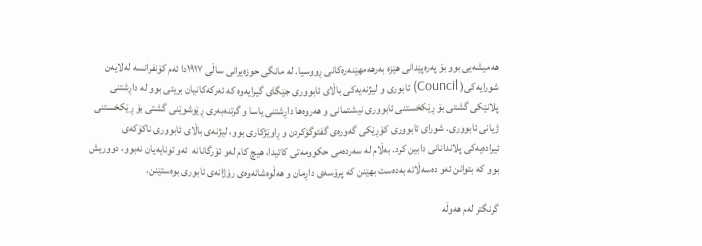هەمیشەیی بوو بۆ پەرەپێدانی هێزە بەرهەمهێنەرەکانی ڕووسیا. لە مانگی حوزەیرانی ساڵی ١٩١٧دا ئەم کۆنفرانسە لەلایەن شورایەکی( Council) ئابوری و لیژنەیەکی باڵای ئابووری جێگای گیرایەوە کە ئەرکەکانیان بریتی بوو لە داڕشتنی پلانێکی گشتی بۆ ڕێکخستنی ئابووری نیشتمانی و هەروەها داڕشتنی یاسا و گرتنەبەری ڕێوشوێنی گشتی بۆ ڕێکخستنی ژیانی ئابووری. شورای ئابووری کۆڕێکی گەورەی گفتوگۆکردن و ڕاوێژکاری بوو، لیژنەی باڵای ئابووری ناکۆکەی ئیرادەیەکی پلاندانانی دابین کرد. بەڵام لە سەردەمی حکوومەتی کاتیدا، هیچ کام لەو ئۆرگانانە  ئەو تونایەیان نەبوو، دووریش بوو کە بتوانن ئەو دەسەڵاتە بەدەست بهێنن کە پرۆسەی داڕمان و هەڵوەشانەوەی رۆژانەی ئابوری بوەستێنن.

گرنگتر لەم هەوڵە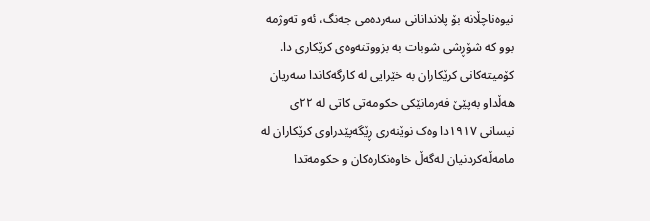نیوەناچڵانە بۆ پلاندانانی سەردەمی جەنگ، ئەو تەوژمە بوو کە شۆڕشی شوبات بە بزووتنەوەی کرێکاری دا. کۆمیتەکانی کرێکاران بە خێرایی لە کارگەکاندا سەریان هەڵداو بەپێێ فەرمانێکی حکومەتی کاتی لە ٢٢ی نیسانی ١٩١٧دا وەک نوێنەری ڕێگەپێدراوی کرێکاران لە مامەڵەکردنیان لەگەڵ خاوەنکارەکان و حکومەتدا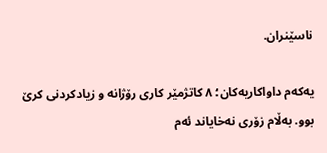ناسێنران.

یەکەم داواکاریەکان؛ ٨ کاتژمێر کاری رۆژانە و زیادکردنی کرێ بوو. بەڵام زۆری نەخایاند ئەم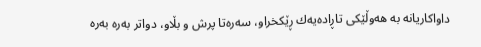داواکاریانە بە هەوڵێکی تاڕادەیەك ڕێکخراو، سەرەتا پرش و بڵاو، دواتر بەرە بەرە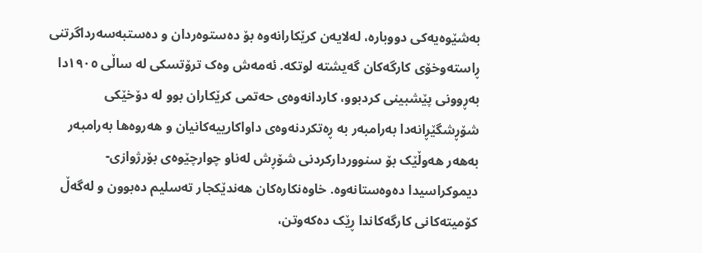بەشێوەیەکی دووبارە، لەلایەن کرێکارانەوە بۆ دەستوەردان و دەستبەسەرداگرتنی ڕاستەوخۆی کارگەکان گەیشتە لوتکە. ئەمەش وەک ترۆتسکی لە ساڵی ١٩٠٥دا بەڕوونی پێشبینی کردبوو، کاردانەوەی حەتمی کرێکاران بوو لە دۆخێکی شۆڕشگێڕانەدا بەرامبەر بە ڕەتکردنەوەی داواکارییەکانیان و هەروەها بەرامبەر بەهەر هەوڵێک بۆ سنووردارکردنی شۆڕش لەناو چوارچێوەی بۆرژوازی-دیموکراسیدا دەوەستانەوە. خاوەنکارەکان هەندێکجار تەسلیم دەبوون و لەگەڵ کۆمیتەکانی کارگەکاندا ڕێک دەکەوتن،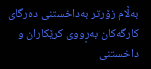بەڵام زۆرتر بەداخستنی دەرگای کارگەکان بەڕووی کرێکاران و داخستنی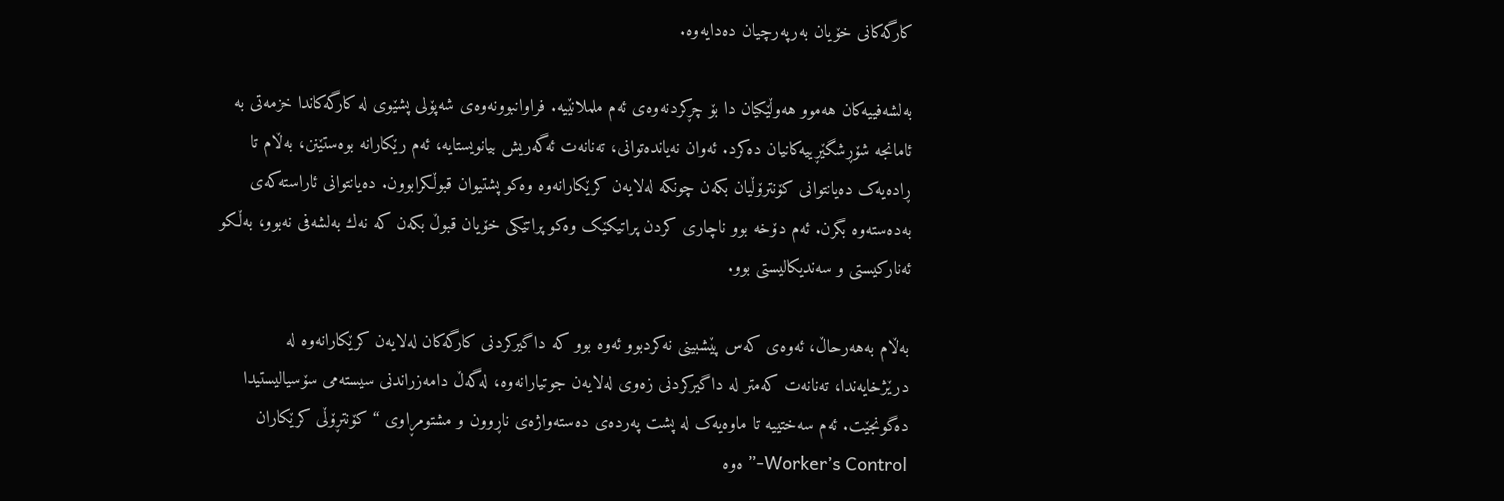کارگەکانی خۆیان بەرپەرچیان دەدایەوە.

بەلشەفییەکان هەموو هەوڵێکیان دا بۆ چڕکردنەوەی ئەم ململانێیە. فراوانبوونەوەی شەپۆلی پشێوی لە کارگەکاندا خزمەتی بە ئامانجە شۆڕشگێڕییەکانیان دەکرد. ئەوان نەیاندەتوانی، تەنانەت ئەگەریش بیانویستایە، ئەم رێکارانە بوەستێنن، بەڵام تا ڕادەیەک دەیانتوانی کۆنترۆڵیان بکەن چونکە لەلایەن کرێکارانەوە وەکو پشتیوان قبوڵکرابوون. دەیانتوانی ئاراستەکەی بەدەستەوە بگرن. ئەم دۆخە بوو ناچاری کردن پراتیکێک وەکو پراتێکی خۆیان قبوڵ بکەن کە نەك بەلشەفی نەبوو، بەڵکو ئەنارکیستی و سەندیکالیستی بوو.

بەڵام بەهەرحاڵ، ئەوەی کەس پێشبینی نەکردبوو ئەوە بوو کە داگیرکردنی کارگەکان لەلایەن کرێکارانەوە لە درێژخایەندا، تەنانەت کەمتر لە داگیرکردنی زەوی لەلایەن جوتیارانەوە، لەگەڵ دامەزراندنی سیستەمی سۆسیالیستیدا دەگونجێت. ئەم سەختییە تا ماوەیەک لە پشت پەردەی دەستەواژەی ناڕوون و مشتومڕاوی “کۆنتڕۆڵی کرێکاران Worker’s Control-” ەوە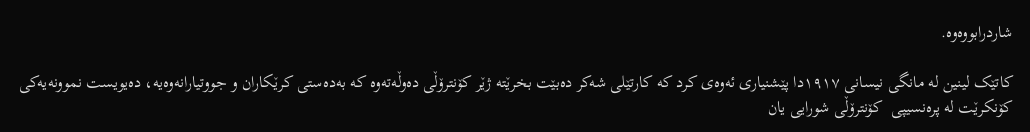شاردرابووەوە.

کاتێک لینین لە مانگی نیسانی ١٩١٧دا پێشنیاری ئەوەی کرد کە کارتێلی شەکر دەبێت بخرێتە ژێر کۆنترۆڵی دەوڵەتەوە کە بەدەستی کرێکاران و جووتیارانەوەیە، دەیویست نموونەیەکی کۆنکرێت لە پرەنسیپی  کۆنترۆڵی شورایی یان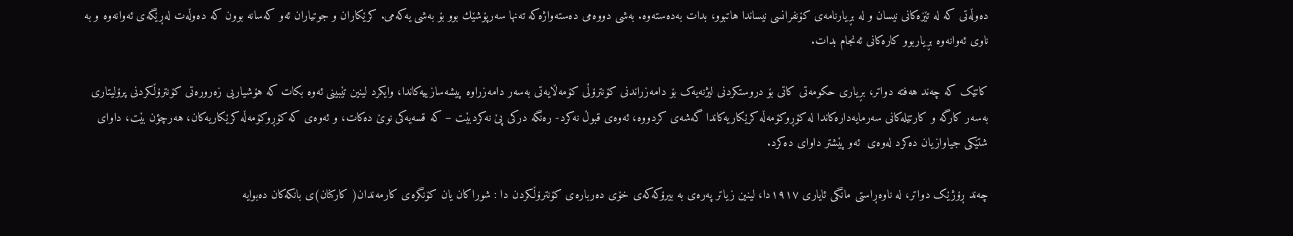دەوڵەتی کە لە تێزەکانی نیسان و لە بڕیارنامەی کۆنفرانسی نیساندا هاتبوو، بدات بەدەستەوە. بەشی دووەمی دەستەواژەکە تەنها سەرپۆشێك بوو بۆ بەشی یەکەمی. کرێکاران و جوتیاران ئەو کەسانە بوون کە دەوڵەت لەڕێگەی ئەوانەوە و بە ناوی ئەوانەوە بڕیاربوو کارەکانی ئەنجام بدات.

کاتێک کە چەند هەفتە دواتر، بڕیاری حکومەتی کاتی بۆ دروستکردنی لیژنەیەک بۆ دامەزراندنی کۆنترۆڵی کۆمەڵایەتی بەسەر دامەزراوە پیشەسازییەکاندا، وایکرد لینین تێبینی ئەوە بکات کە هۆشیاریی زەرورەتی کۆنترۆڵکردنی پرۆلیتاری بەسەر کارگە و کارتێلەکانی سەرمایەدارەکاندا لە کۆڕوکۆمەڵە کرێکاریەکاندا گەشەی کردووە، ئەوەی قبوڵ نەکرد- رەنگە درکی پێ نەکردبێت – کە قسەیەکی نوێ دەکات، و ئەوەی کە کۆڕوکۆمەڵە کرێکاریەکان، هەرچؤن بێت، داوای شتێکی جیاوازیان دەکرد لەوەی  ئەو پێشتر داوای دەکرد.

چەند ڕۆژێک دواتر، لە ناوەڕاستی مانگی ئایاری ١٩١٧دا، لینین زیاتر پەرەی بە بیرۆکەکەی خۆی دەربارەی کۆنترۆڵکردن دا : شوراکان یان کۆنگرەی کارمەندان( کارکنان)ی بانکەکان دەبوایە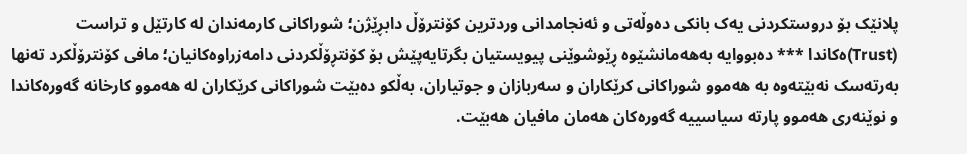پلانێک بۆ دروستکردنی یەک بانکی دەوڵەتی و ئەنجامدانی وردترین کۆنترۆڵ دابڕێژن؛ شوراکانی کارمەندان لە کارتێل و تراست (Trust)ەکاندا *** دەبووایە بەهەمانشێوە ڕێوشوێنی پیویستیان بگرتایەپێش بۆ کۆنتڕۆڵکردنی دامەزراوەکانیان؛ مافی کۆنترۆڵکرد تەنها بەرتەسک نەبێتەوە بە هەموو شوراکانی کرێکاران و سەربازان و جوتیاران، بەڵکو دەبێت شوراکانی کرێکاران لە هەموو کارخانە گەورەکاندا و نوێنەری هەموو پارتە سیاسییە گەورەکان هەمان مافیان هەبێت.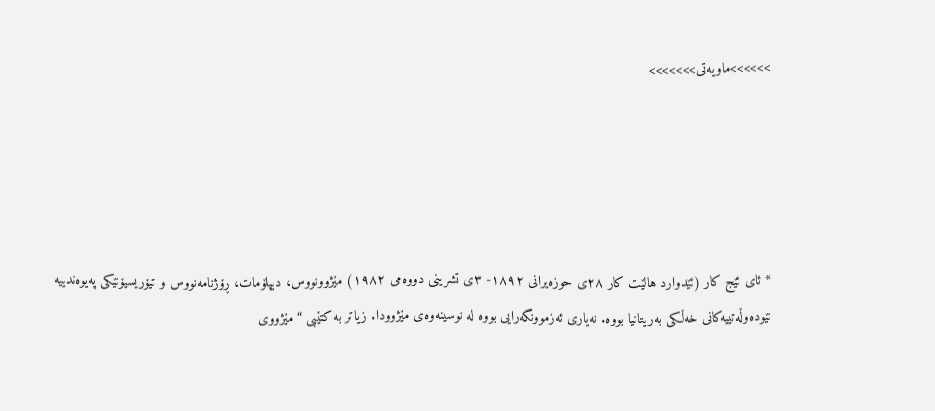>>>>>>ماویەتی>>>>>>>





* ئای ئێج کار (ئێدوارد هالێت کار ٢٨ی حوزەیرانی ١٨٩٢- ٣ی تشرینی دووەمی ١٩٨٢) مێژوونووس، دیپلۆمات، ڕۆژنامەنووس و تیۆریسیۆنێکی پەیوەندییە نێودەوڵەتییەکانی خەڵکی بەریتانیا بووە. نەیاری ئەزموونگەرایی بووە لە نوسینەوەی مێژوودا. زیاتر بە کتێبی “مێژووی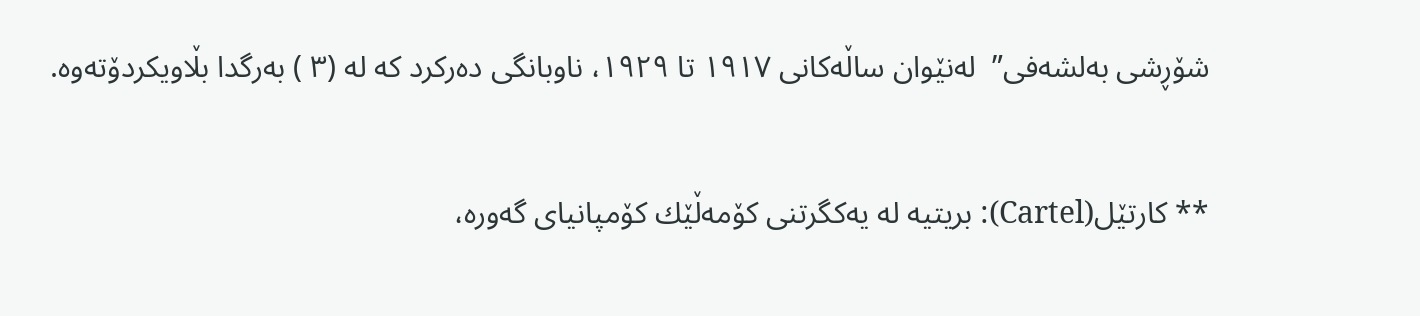شۆڕشی بەلشەفی”  لەنێوان ساڵەکانی ١٩١٧ تا ١٩٢٩، ناوبانگی دەرکرد کە لە (٣ ) بەرگدا بڵاویکردۆتەوە.

** کارتێل(Cartel): بریتیە لە یەکگرتنی کۆمەڵێك کۆمپانیای گەورە،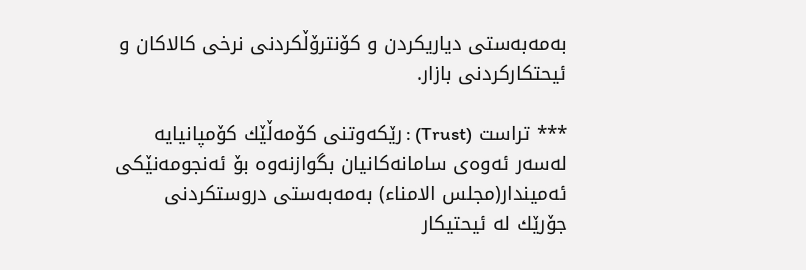بەمەبەستی دیاریکردن و کۆنترۆڵکردنی نرخی کالاکان و ئیحتکارکردنی بازار.

*** تراست (Trust) : رێکەوتنی کۆمەڵێك کۆمپانیایە لەسەر ئەوەی سامانەکانیان بگوازنەوە بۆ ئەنجومەنێکی ئەمیندار(مجلس الامناء) بەمەبەستی دروستکردنی جۆرێك لە ئیحتیکار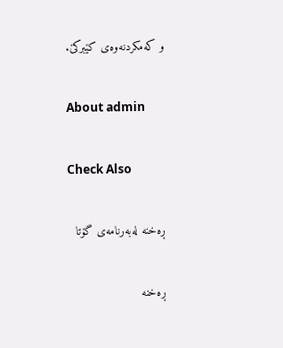و کەمکردنەوەی کێبرکێ.

About admin

Check Also

ڕەخنە لەبەرنامەی گۆتا

ڕەخنە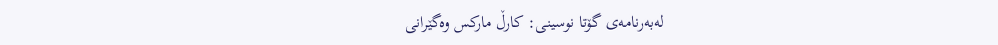لەبەرنامەی گۆتا نوسینی: کارڵ مارکس وەگێرانی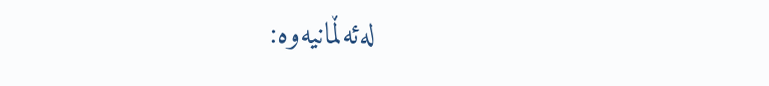لەئەڵمانیەوە: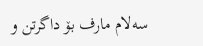سەلام مارف بۆ داگرتن و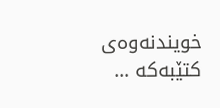خویندنەوەی کتێبەکە …